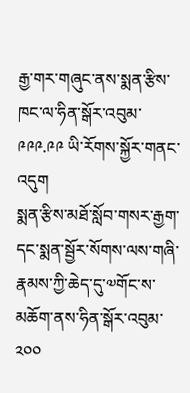རྒྱ་གར་གཞུང་ནས་སྨན་རྩིས་ཁང་ལ་ཧིན་སྒོར་འབུམ་༩༩༩.༩༩ ཡི་རོགས་སྐྱོར་གནང་འདུག
སྨན་རྩིས་མཐོ་སློབ་གསར་རྒྱག་དང་སྨན་སྦྱོར་སོགས་ལས་གཞི་རྣམས་ཀྱི་ཆེད་དུ་༧གོང་ས་མཆོག་ནས་ཧིན་སྒོར་འབུམ་༢༠༠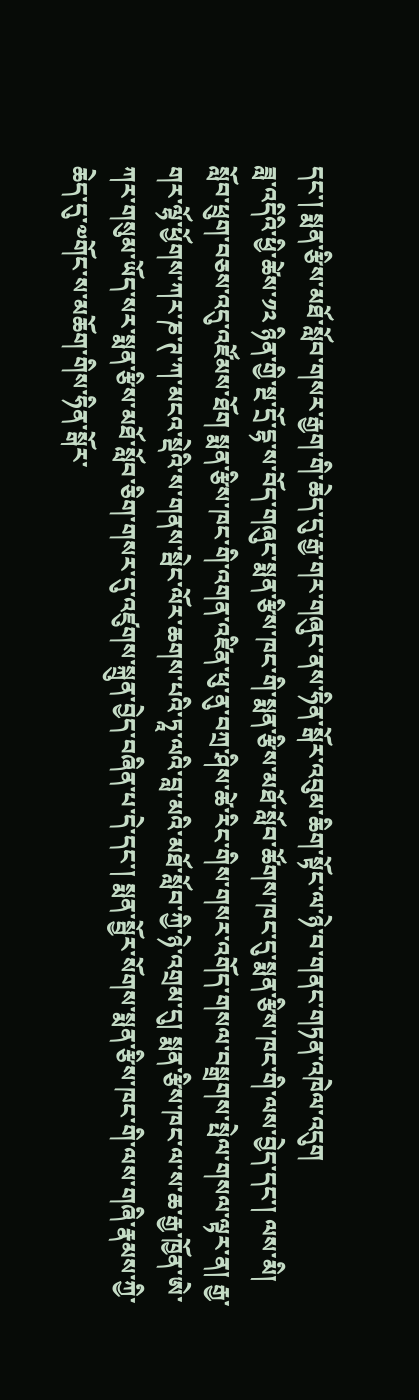དང་། སྨན་རྩིས་མཐོ་སློབ་གསར་རྒྱག་གི་ཆེད་དུ་རྒྱ་གར་གཞུང་ནས་ཧིན་སྒོར་འབུམ་ཆིག་སྟོང་ལ་ཉེ་བ་གནང་གཏན་འཁེལ་འདུག
ཟླ་འདིའི་ཕྱི་ཚེས་༡༢ ཉིན་གྱི་སྔ་དྲོ་དྷ་ས་བོད་གཞུང་སྨན་རྩིས་ཁང་གི་སྨན་རྩིས་མཐོ་སློབ་ཚོགས་ཁང་དུ་སྨན་རྩིས་ཁང་གི་ལས་བྱེད་དང་། ལས་མི། སློབ་ཕྲུག་བཅས་འདུ་འཛོམས་ཐོག སྨན་རྩིས་ཁང་གི་འགན་འཛིན་ཕུ་ནུ་བཀྲ་ཤིས་ཚེ་རིང་གིས་གསར་འགོད་གསལ་བསྒྲགས་སྤེལ་གསལ་ལྟར་ན། རྒྱ་གར་ལྷོ་ཕྱོགས་ཀར་ཎ་ཊ་ཀ་མངའ་སྡེའི་ས་གནས་སྦེང་ལོར་ཆགས་པའི་ཏཱ་ལའི་བླ་མའི་མཐོ་སློབ་ཀྱི་ཉེ་འགྲམ་དུ། སྨན་རྩིས་ཁང་ལ་ས་ཆ་རྒྱ་ཁྱོན་ཨེ་ཀར་གསུམ་ཡོད་སར་སྨན་རྩིས་མཐོ་སློབ་ཅིག་གསར་དུ་འཛུགས་སྐྲུན་བྱེད་བཞིན་པ་དེ་དང་། སྨན་སྦྱོར་སོགས་སྨན་རྩིས་ཁང་གི་ལས་གཞི་རྣམས་ཀྱི་ཆེད་དུ་༧གོང་ས་མཆོག་གིས་ཧིན་སྒོར་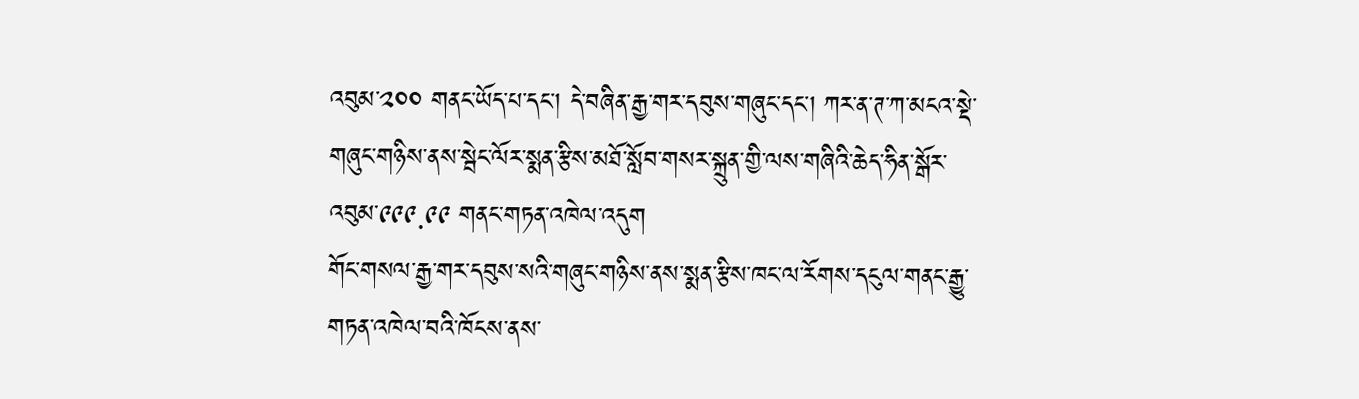འབུམ་༢༠༠ གནང་ཡོད་པ་དང་། དེ་བཞིན་རྒྱ་གར་དབུས་གཞུང་དང་། ཀར་ན་ཊ་ཀ་མངའ་སྡེ་གཞུང་གཉིས་ནས་སྦེང་ལོར་སྨན་རྩིས་མཐོ་སློབ་གསར་སྐྲུན་གྱི་ལས་གཞིའི་ཆེད་ཧིན་སྒོར་འབུམ་༩༩༩.༩༩ གནང་གཏན་འཁེལ་འདུག
གོང་གསལ་རྒྱ་གར་དབུས་སའི་གཞུང་གཉིས་ནས་སྨན་རྩིས་ཁང་ལ་རོགས་དངུལ་གནང་རྒྱུ་གཏན་འཁེལ་བའི་ཁོངས་ནས་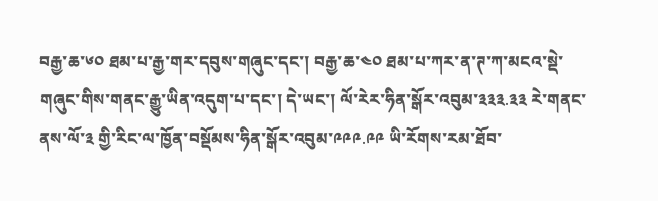བརྒྱ་ཆ་༦༠ ཐམ་པ་རྒྱ་གར་དབུས་གཞུང་དང་། བརྒྱ་ཆ་༤༠ ཐམ་པ་ཀར་ན་ཊ་ཀ་མངའ་སྡེ་གཞུང་གིས་གནང་རྒྱུ་ཡིན་འདུག་པ་དང་། དེ་ཡང་། ལོ་རེར་ཧིན་སྒོར་འབུམ་༣༣༣.༣༣ རེ་གནང་ནས་ལོ་༣ གྱི་རིང་ལ་ཁྱོན་བསྡོམས་ཧིན་སྒོར་འབུམ་༩༩༩.༩༩ ཡི་རོགས་རམ་ཐོབ་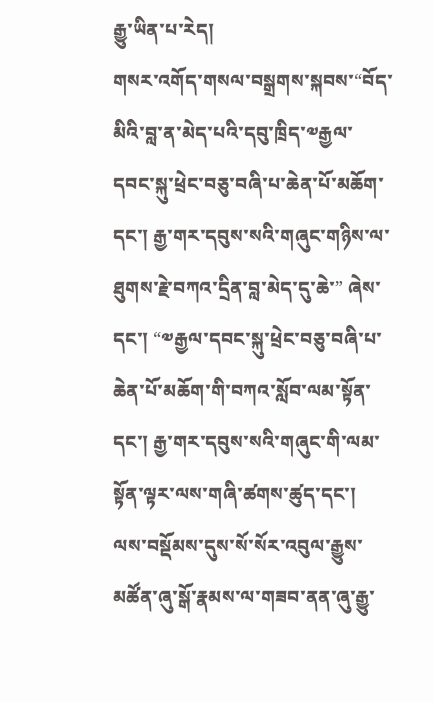རྒྱུ་ཡིན་པ་རེད།
གསར་འགོད་གསལ་བསྒྲགས་སྐབས་“བོད་མིའི་བླ་ན་མེད་པའི་དབུ་ཁྲིད་༧རྒྱལ་དབང་སྐུ་ཕྲེང་བཅུ་བཞི་པ་ཆེན་པོ་མཆོག་དང་། རྒྱ་གར་དབུས་སའི་གཞུང་གཉིས་ལ་ཐུགས་རྗེ་བཀའ་དྲིན་བླ་མེད་དུ་ཆེ་” ཞེས་དང་། “༧རྒྱལ་དབང་སྐུ་ཕྲེང་བཅུ་བཞི་པ་ཆེན་པོ་མཆོག་གི་བཀའ་སློབ་ལམ་སྟོན་དང་། རྒྱ་གར་དབུས་སའི་གཞུང་གི་ལམ་སྟོན་ལྟར་ལས་གཞི་ཚགས་ཚུད་དང་། ལས་བསྡོམས་དུས་སོ་སོར་འབུལ་རྒྱུས་མཚོན་ཞུ་སྒོ་རྣམས་ལ་གཟབ་ནན་ཞུ་རྒྱུ་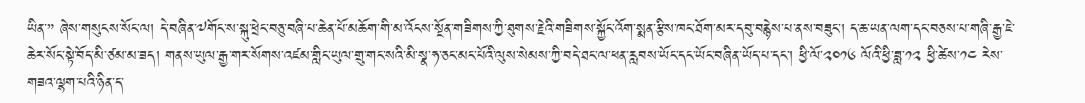ཡིན་” ཞེས་གསུངས་སོང་ལ། དེ་བཞིན་༧གོང་ས་སྐུ་ཕྲེང་བཅུ་བཞི་པ་ཆེན་པོ་མཆོག་གི་མ་འོངས་སྔོན་གཟིགས་ཀྱི་ཐུགས་རྗེའི་གཟིགས་སྐྱོང་འོག་སྨན་རྩིས་ཁང་ཐོག་མར་དབུ་བརྙེས་པ་ནས་བཟུང་། ད་ཆ་ཡན་ལག་དང་བཅས་པ་གཞི་རྒྱ་ཇེ་ཆེར་སོང་སྟེ་བོད་མི་ཙམ་མ་ཟད། གནས་ཡུལ་རྒྱ་གར་སོགས་འཛམ་གླིང་ཡུལ་གྲུ་གང་སའི་མི་སྣ་ཧ་ཅང་མང་པོའི་ལུས་སེམས་ཀྱི་བདེ་ཐང་ལ་ཕན་རླབས་ཡོང་དང་ཡོང་བཞིན་ཡོད་པ་དང་། ཕྱི་ལོ་༢༠༡༦ ལོའི་ཕྱི་ཟླ་༡༢ ཕྱི་ཚེས་༡༤ རེས་གཟའ་ལྷག་པའི་ཉིན་ད་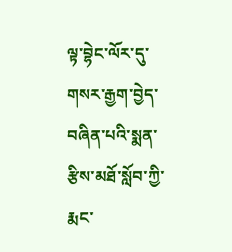ལྟ་བྷེང་ལོར་དུ་གསར་རྒྱག་བྱེད་བཞིན་པའི་སྨན་རྩིས་མཐོ་སློབ་ཀྱི་རྨང་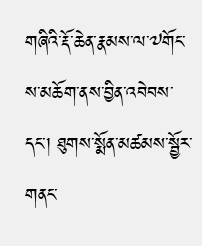གཞིའི་རྡོ་ཆེན་རྣམས་ལ་༧གོང་ས་མཆོག་ནས་བྱིན་འབེབས་དང་། ཐུགས་སྨོན་མཚམས་སྦྱོར་གནང་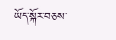ཡོད་སྐོར་བཅས་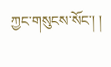ཀྱང་གསུངས་སོང་། །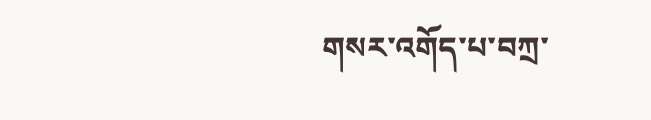གསར་འགོད་པ་བཀྲ་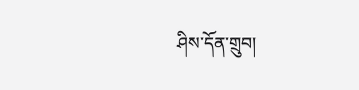ཤིས་དོན་གྲུབ།